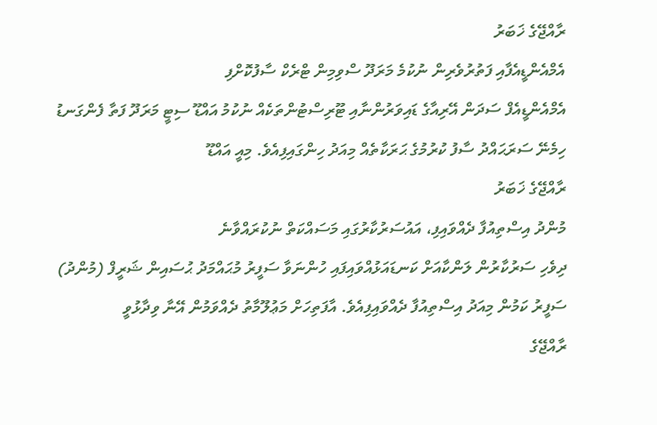ރާއްޖޭގެ ޚަބަރު
އެމްއެންޑީއެފާއި ފަތުރުވެރިން ނުކުމެ މަރަދޫ ސްވިމިން ޓްރެކް ސާފުކޮށްފި
އެމްއެންޑީއެފް ސަދަން އޭރިއާގެ ޑައިވަރުންނާއި ޓޫރިސްޓުންތަކެއް ނުކުމު އައްޑޫ ސިޓީ މަރަދޫ ފަތާ ފެންގަނޑު ހިމެނޭ ސަރަޙައްދު ސާފު ކުރުމުގެ ޙަރަކާތެއް މިއަދު ހިންގައިފިއެވެ. މިއީ އައްޑޫ
ރާއްޖޭގެ ޚަބަރު
މުންދު އިސްތިއުފާ ދެއްވައިފި، އައުސަރުކާރުގައި މަސައްކަތް ނުކުރައްވާނެ
ދިވެހި ސަރުކާރުން ލަންކާއަށް ކަނޑައަޅުއްވައިފައި ހުންނަވާ ސަފީރު މުޙައްމަދު ޙުސައިން ޝަރީފް (މުންދު) ސަފީރު ކަމުން މިއަދު އިސްތިއުފާ ދެއްވައިފިއެވެ. އާފަތިހަށް މަޢުލޫމާތު ދެއްވަމުން އޭނާ ވިދާޅުވީ
ރާއްޖޭގެ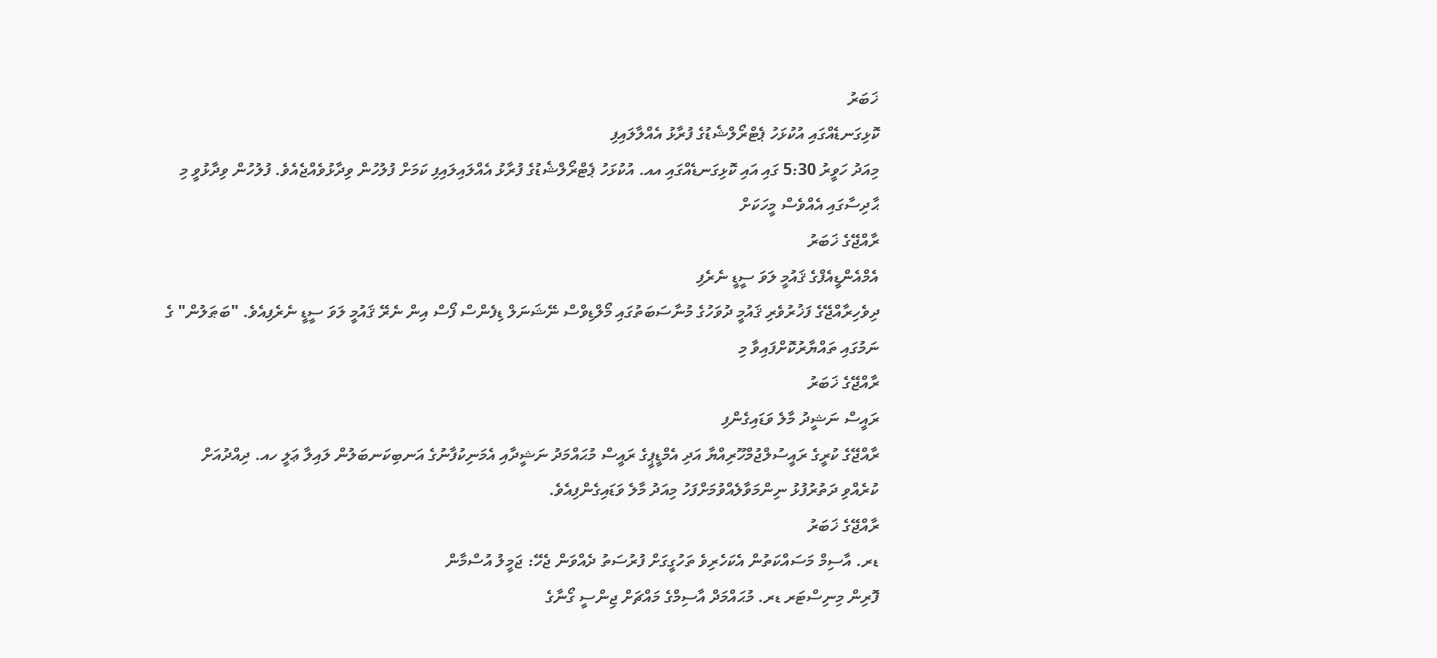ޚަބަރު
ކޮޅިގަނޑެއްގައި އުކުޅަހު ޕެޓްރޯލްޝެޑުގެ ފުރާޅު އެއްލާލައިފި
މިއަދު ހަވީރު 5:30 ގައި އައި ކޮޅިގަނޑެއްގައި އއ. އުކުޅަހު ޕެޓްރޯލްޝެޑުގެ ފުރާޅު އެއްލައިލައިފި ކަމަށް ފުލުހުން ވިދާޅުވެއްޖެއެވެ. ފުލުހުން ވިދާޅުވީ މި ޙާދިސާގައި އެއްވެސް މީހަކަށް
ރާއްޖޭގެ ޚަބަރު
އެމްއެންޑީއެފްގެ ޤައުމީ ލަވަ ސީޑީ ނެރެފި
ދިވެހިރާއްޖޭގެ ފަޚުރުވެރި ޤައުމީ ދުވަހުގެ މުނާސަބަތުގައި މޯލްޑިވްސް ނޭޝަނަލް ޑިފެންސް ފޯސް އިން ނެރޭ ޤައުމީ ލަވަ ސީޑީ ނެރެފިއެވެ. "ބަޠަލުން" ގެ ނަމުގައި ތައްޔާރުކޮށްފައިވާ މި
ރާއްޖޭގެ ޚަބަރު
ރައީސް ނަޝީދު މާލެ ވަޑައިގެންފި
ރާއްޖޭގެ ކުރީގެ ރައީސުލްޖުމްހޫރިއްޔާ އަދި އެމްޑީޕީގެ ރައީސް މުޙައްމަދު ނަޝީދާއި އެމަނިކުފާނުގެ އަނބިކަނބަލުން ލައިލާ ޢަލީ ހއ. ދިއްދުއަށް ކުރެއްވި ދަތުރުފުޅު ނިންމަވާލެއްވުމަށްފަހު މިއަދު މާލެ ވަޑައިގެންފިއެވެ.
ރާއްޖޭގެ ޚަބަރު
ޑރ. އާސިމް މަސައްކަތުން އެކަހެރިވެ ތަހުގީގަށް ފުރުސަތު ދެއްވަން ޖެހޭ: ޖަމީލު އުސްމާން
ފޮރިން މިނިސްޓަރ ޑރ. މުޙައްމަދް އާސިމްގެ މައްޗަށް ޖިންސީ ގޯނާގެ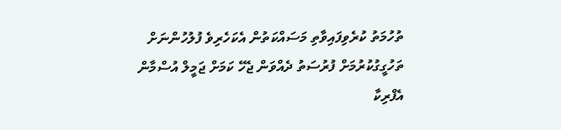ތުހުމަތު ކުރެވިފައިވާތި މަސައްކަތުން އެކަހެރިވެ ފުލުހުންނަށް ތަހުގީގުކުރުމަށް ފުރުސަތު ދެއްވަން ޖެހޭ ކަމަށް ޖަމީލް އުސްމާން
އެފްރިކާ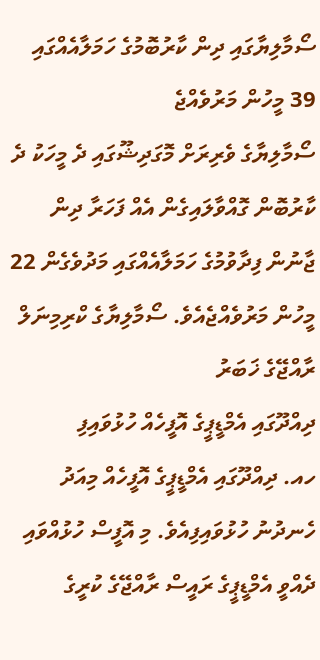ސޯމާލިޔާގައި ދިން ކާރުބޮމުގެ ހަމަލާއެއްގައި 39 މީހުން މަރުވެއްޖެ
ސޯމާލިޔާގެ ވެރިރަށް މޮގަދިޝޫގައި ދެ މީހަކު ދެ ކާރުބޮން ގޮއްވާލައިގެން އެއް ފަހަރާ ދިން ޖާނުން ފިދާވުމުގެ ހަމަލާއެއްގައި މަދުވެގެން 22 މީހުން މަރުވެއްޖެއެވެ. ސޯމާލިޔާގެ ކްރިމިނަލް
ރާއްޖޭގެ ޚަބަރު
ދިއްދޫގައި އެމްޑީޕީގެ އޮފީހެއް ހުޅުވައިފި
ހއ. ދިއްދޫގައި އެމްޑީޕީގެ އޮފީހެއް މިއަދު ހެނދުނު ހުޅުވައިފިއެވެ. މި އޮފީސް ހުޅުއްވައި ދެއްވީ އެމްޑީޕީގެ ރައީސް ރާއްޖޭގެ ކުރީގެ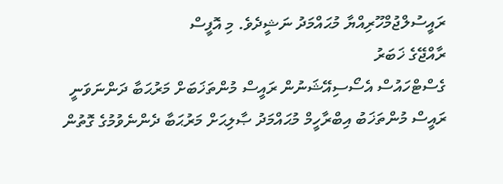ރައީސުލްޖުމްހޫރިއްޔާ މުޙައްމަދު ނަޝީދެވެ. މި އޮފީސް
ރާއްޖޭގެ ޚަބަރު
ގެސްޓްހައުސް އެސޯސިއޭޝަނުން ރައީސް މުންތަޚަބަށް މަރުޙަބާ ދަންނަވަނީ
ރައީސް މުންތަޚަބު އިބްރާހީމް މުޙައްމަދު ޞާލިޙަށް މަރުޙަބާ ދެންނެވުމުގެ ގޮތުން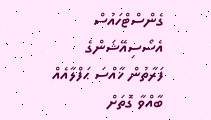ގެންސްޓްހައުސް އެސޯސިއޭޝަންގެ ފަރާތުން ޚާއްސަ ޙަފްލާއެއް ބާއްވާ ގޮތަށް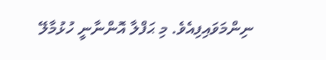ނިންމަވައިފިއެވެ. މި ޙަފްލާ އޮންނާނީ ހުޅުމާލޭ